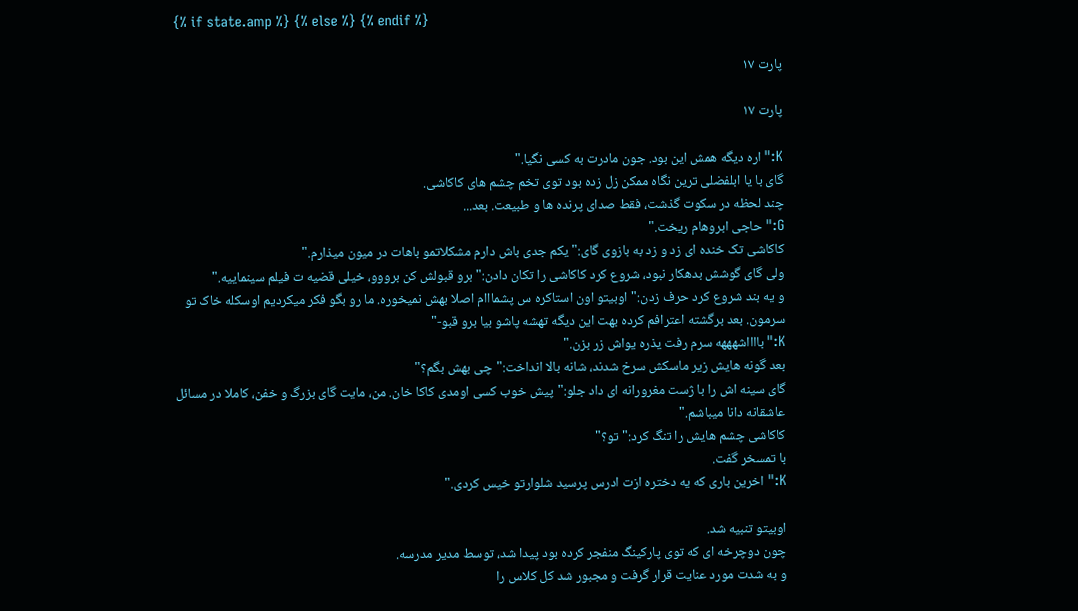{% if state.amp %} {% else %} {% endif %}

پارت ۱۷

پارت ۱۷

K:"اره دیگه همش این بود. جون مادرت به کسی نگیا."
گای با یا ابلفضلی ترین نگاه ممکن زل زده بود توی تخم چشم های کاکاشی.
چند لحظه در سکوت گذشت، فقط صدای پرنده ها و طبیعت. بعد...
G:"حاجی ابروهام ریخت."
کاکاشی تک خنده ای زد و زد به بازوی گای:"یکم جدی باش دارم مشکلاتمو باهات در میون میذارم."
ولی گای گوشش بدهکار نبود، شروع کرد کاکاشی را تکان دادن:"برو قبولش کن برووو، خیلی قضیه ت فیلم سینماییه."
و یه بند شروع کرد حرف زدن:"اوبیتو اون استاکره س پشمااام اصلا بهش نمیخوره. ما رو بگو فکر میکردیم اوسکله خاک تو سرمون. بعد برگشته اعترافم کرده بهت این دیگه تهشه پاشو بیا برو قبو-"
K:"بااااشهههه سرم رفت یذره یواش زر بزن."
بعد گونه هایش زیر ماسکش سرخ شدند، شانه بالا انداخت:"چی بهش بگم؟"
گای سینه اش را با ژست مغرورانه ای داد جلو:"پیش خوب کسی اومدی کاکا خان. من، مایت گای بزرگ و خفن، کاملا در مسائل عاشقانه دانا میباشم."
کاکاشی چشم هایش را تنگ کرد:"تو؟"
با تمسخر گفت.
K:"اخرین باری که یه دختره ازت ادرس پرسید شلوارتو خیس کردی."

اوبیتو تنبیه شد.
چون دوچرخه ای که توی پارکینگ منفجر کرده بود پیدا شد، توسط مدیر مدرسه.
و به شدت مورد عنایت قرار گرفت و مجبور شد کل کلاس را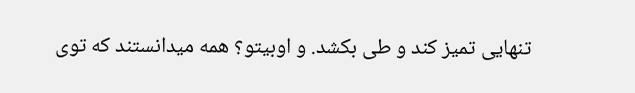تنهایی تمیز کند و طی بکشد. و اوبیتو؟ همه میدانستند که توی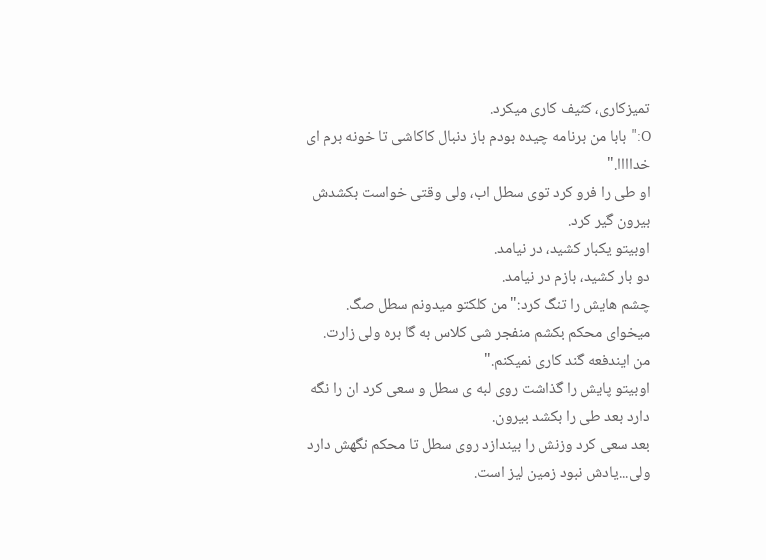تمیزکاری، کثیف کاری میکرد.
O:"بابا من برنامه چیده بودم باز دنبال کاکاشی تا خونه برم ای خداااا."
او طی را فرو کرد توی سطل اب، ولی وقتی خواست بکشدش بیرون گیر کرد.
اوبیتو یکبار کشید، در نیامد.
دو بار کشید، بازم در نیامد.
چشم هایش را تنگ کرد:"من کلکتو میدونم سطل صگ. میخوای محکم بکشم منفجر شی کلاس به گا بره ولی زارت. من ایندفعه گند کاری نمیکنم."
اوبیتو پایش را گذاشت روی لبه ی سطل و سعی کرد ان را نگه دارد بعد طی را بکشد بیرون.
بعد سعی کرد وزنش را بیندازد روی سطل تا محکم نگهش دارد ولی...یادش نبود زمین لیز است.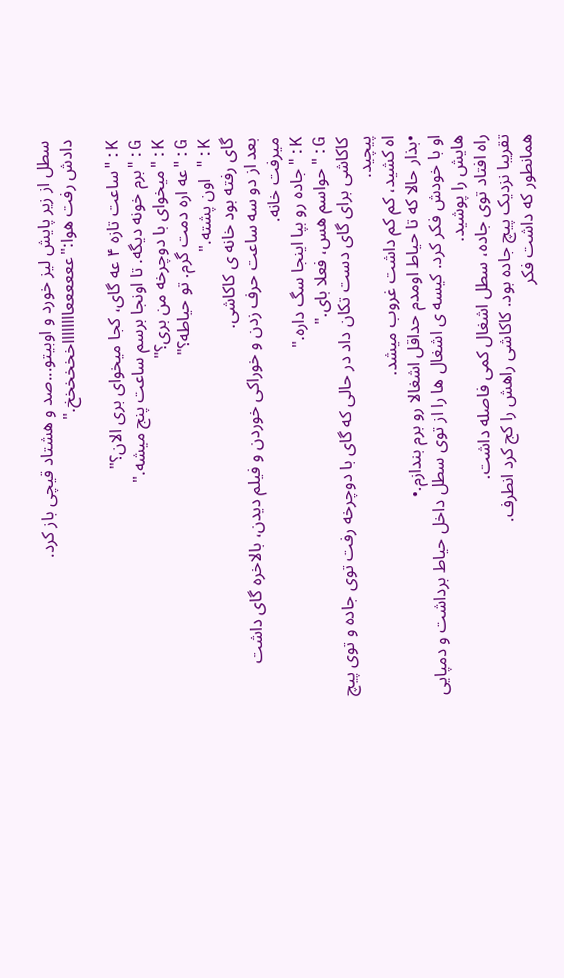سطل از زیر پایش لیز خورد و اوبیتو...صد و هشتاد قیچی باز کرد.
دادش رفت هوا:"ععععععااااااااخخخخخخ."

K:"ساعت تازه ۴ عه گای، کجا میخوای بری الان؟"
G:"برم خونه دیگه. تا اونجا برسم ساعت پنج میشه."
K:"میخوای با دوچرخه من بری؟"
G:"عه اره دمت گرم. تو حیاطه؟"
K:" اون پشته."
گای رفته بود خانه ی کاکاشی.
بعد از دو سه ساعت حرف زدن و خوراکی خوردن و فیلم دیدن، بالاخره گای داشت میرفت خانه.
K:"جاده رو بپا اینجا سگ داره."
G:"حواسم هس، فعلا بای."
کاکاشی برای گای دست تکان داد در حالی که گای با دوچرخه رفت توی جاده و توی پیچ پیچید‌.
اه کشید، کم کم داشت غروب میشد.
•بذار حالا که تا حیاط اومدم حداقل اشغالا رو برم بندازم.•
او با خودش فکر کرد. کیسه ی اشغال ها را از توی سطل داخل حیاط برداشت و دمپایی هایش را پوشید.
راه افتاد توی جاده، سطل اشغال کمی فاصله داشت.
تقریبا نزدیک پیچ جاده بود. کاکاشی راهش را کج کرد انطرف.
همانطور که داشت فکر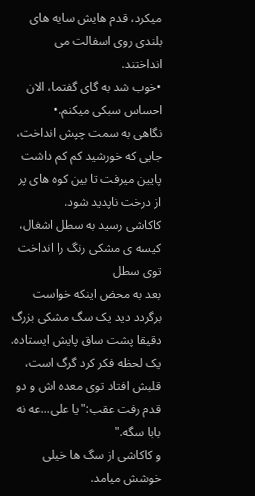میکرد، قدم هایش سایه های بلندی روی اسفالت می انداختند.
•خوب شد به گای گفتما، الان احساس سبکی میکنم.•
نگاهی به سمت چپش انداخت، جایی که خورشید کم کم داشت پایین میرفت تا بین کوه های پر از درخت ناپدید شود.
کاکاشی رسید به سطل اشغال، کیسه ی مشکی رنگ را انداخت توی سطل‌
بعد به محض اینکه خواست برگردد دید یک سگ مشکی بزرگ دقیقا پشت ساق پایش ایستاده.
یک لحظه فکر کرد گرگ است، قلبش افتاد توی معده اش و دو قدم رفت عقب:"یا علی...عه نه بابا سگه."
و کاکاشی از سگ ها خیلی خوشش میامد.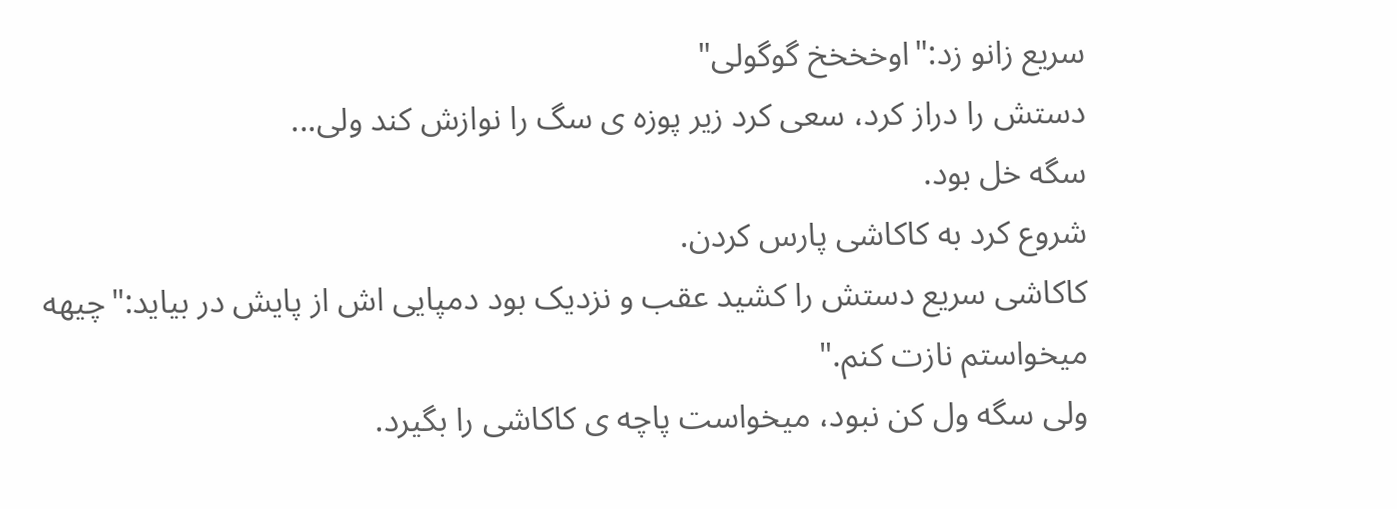سریع زانو زد:"اوخخخخ گوگولی"
دستش را دراز کرد، سعی کرد زیر پوزه ی سگ را نوازش کند ولی‌...
سگه خل بود.
شروع کرد به کاکاشی پارس کردن.
کاکاشی سریع دستش را کشید عقب و نزدیک بود دمپایی اش از پایش در بیاید:"چیهه میخواستم نازت کنم."
ولی سگه ول کن نبود، میخواست پاچه ی کاکاشی را بگیرد.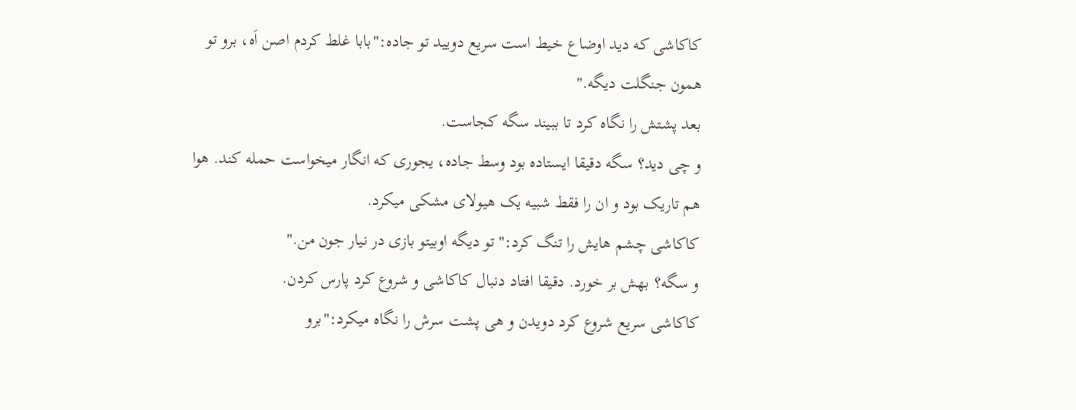کاکاشی که دید اوضاع خیط است سریع دویید تو جاده:"بابا غلط کردم اصن اَه، برو تو همون جنگلت دیگه."
بعد پشتش را نگاه کرد تا ببیند سگه کجاست.
و چی دید؟ سگه دقیقا ایستاده بود وسط جاده، یجوری که انگار میخواست حمله کند. هوا هم تاریک بود و ان را فقط شبیه یک هیولای مشکی میکرد.
کاکاشی چشم هایش را تنگ کرد:"تو دیگه اوبیتو بازی در نیار جون من."
و سگه؟ بهش بر خورد. دقیقا افتاد دنبال کاکاشی و شروع کرد پارس کردن.
کاکاشی سریع شروع کرد دویدن و هی پشت سرش را نگاه میکرد:"برو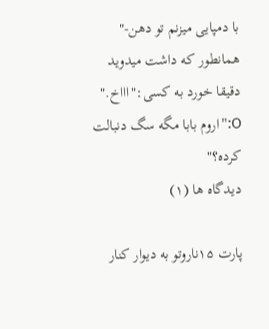با دمپایی میزنم تو دهن-"
همانطور که داشت میدوید دقیقا خورد به کسی:"اااخ."
O:"اروم بابا مگه سگ دنبالت کرده؟"
دیدگاه ها (۱)

پارت ۱۵ناروتو به دیوار کنار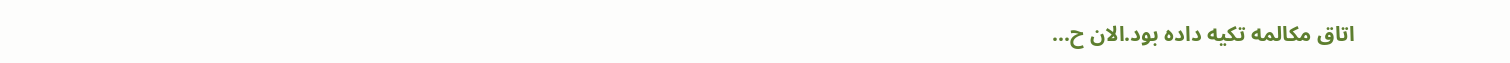اتاق مکالمه تکیه داده بود.الان ح...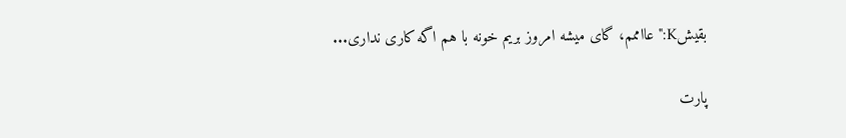بقیشK:"عااممم، گای میشه امروز بریم خونه با هم اگه کاری نداری...

پارت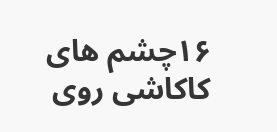۱۶چشم های کاکاشی روی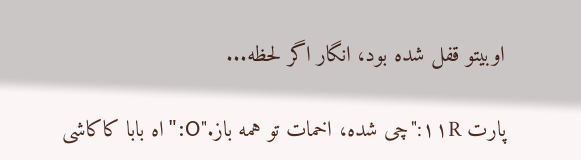اوبیتو قفل شده بود، انگار اگر لحظه...

پارت ۱۱R:"چی شده، اخمات تو همه باز."O:"اه بابا کاکاشی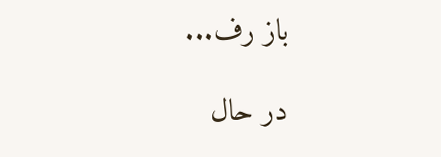باز رف...

در حال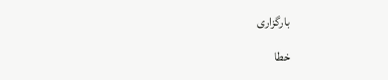بارگزاری

خطا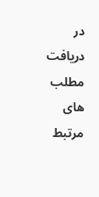در دریافت مطلب های مرتبط